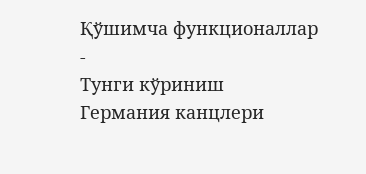Қўшимча функционаллар
-
Тунги кўриниш
Германия канцлери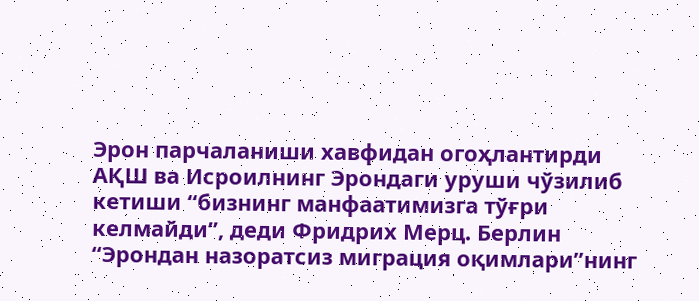Эрон парчаланиши хавфидан огоҳлантирди
АҚШ ва Исроилнинг Эрондаги уруши чўзилиб кетиши “бизнинг манфаатимизга тўғри келмайди”, деди Фридрих Мерц. Берлин “Эрондан назоратсиз миграция оқимлари”нинг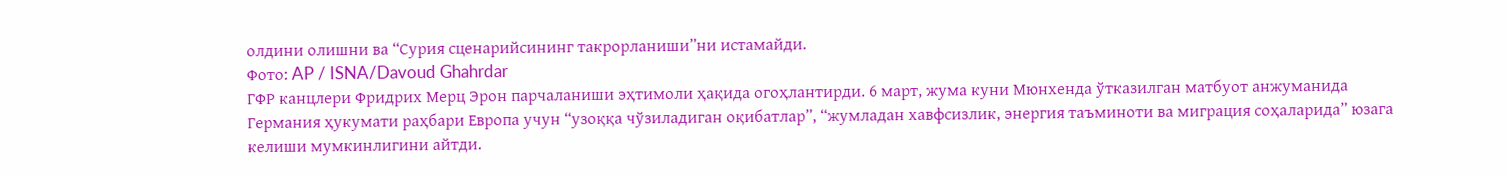олдини олишни ва “Сурия сценарийсининг такрорланиши”ни истамайди.
Фото: AP / ISNA/Davoud Ghahrdar
ГФР канцлери Фридрих Мерц Эрон парчаланиши эҳтимоли ҳақида огоҳлантирди. 6 март, жума куни Мюнхенда ўтказилган матбуот анжуманида Германия ҳукумати раҳбари Европа учун “узоққа чўзиладиган оқибатлар”, “жумладан хавфсизлик, энергия таъминоти ва миграция соҳаларида” юзага келиши мумкинлигини айтди.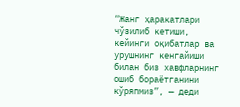“Жанг ҳаракатлари чўзилиб кетиши, кейинги оқибатлар ва урушнинг кенгайиши билан биз хавфларнинг ошиб бораётганини кўряпмиз”, — деди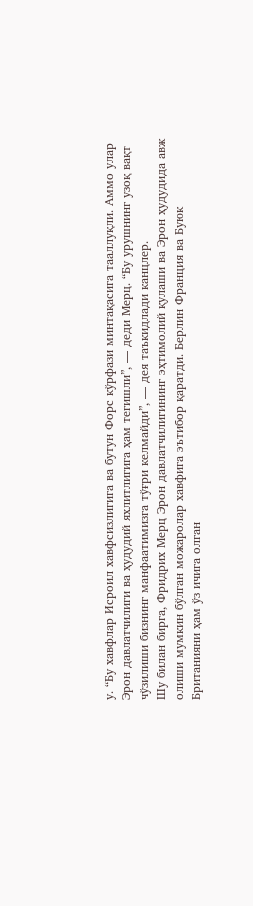у. “Бу хавфлар Исроил хавфсизлигига ва бутун Форс кўрфази минтақасига тааллуқли. Аммо улар Эрон давлатчилиги ва ҳудудий яхлитлигига ҳам тегишли”, — деди Мерц. “Бу урушнинг узоқ вақт чўзилиши бизнинг манфаатимизга тўғри келмайди”, — дея таъкидлади канцлер.
Шу билан бирга, Фридрих Мерц Эрон давлатчилигининг эҳтимолий қулаши ва Эрон ҳудудида авж олиши мумкин бўлган можаролар хавфига эътибор қаратди. Берлин Франция ва Буюк Британияни ҳам ўз ичига олган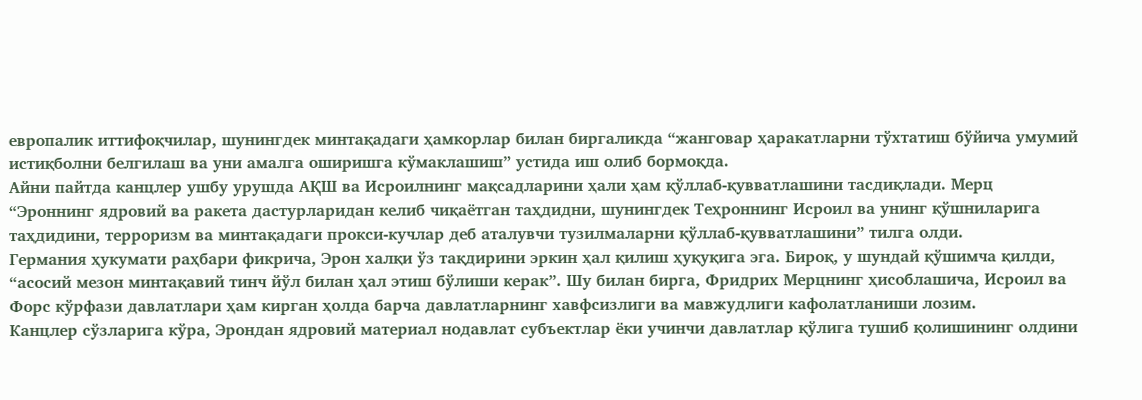европалик иттифоқчилар, шунингдек минтақадаги ҳамкорлар билан биргаликда “жанговар ҳаракатларни тўхтатиш бўйича умумий истиқболни белгилаш ва уни амалга оширишга кўмаклашиш” устида иш олиб бормоқда.
Айни пайтда канцлер ушбу урушда АҚШ ва Исроилнинг мақсадларини ҳали ҳам қўллаб-қувватлашини тасдиқлади. Мерц “Эроннинг ядровий ва ракета дастурларидан келиб чиқаётган таҳдидни, шунингдек Теҳроннинг Исроил ва унинг қўшниларига таҳдидини, терроризм ва минтақадаги прокси-кучлар деб аталувчи тузилмаларни қўллаб-қувватлашини” тилга олди.
Германия ҳукумати раҳбари фикрича, Эрон халқи ўз тақдирини эркин ҳал қилиш ҳуқуқига эга. Бироқ, у шундай қўшимча қилди, “асосий мезон минтақавий тинч йўл билан ҳал этиш бўлиши керак”. Шу билан бирга, Фридрих Мерцнинг ҳисоблашича, Исроил ва Форс кўрфази давлатлари ҳам кирган ҳолда барча давлатларнинг хавфсизлиги ва мавжудлиги кафолатланиши лозим.
Канцлер сўзларига кўра, Эрондан ядровий материал нодавлат субъектлар ёки учинчи давлатлар қўлига тушиб қолишининг олдини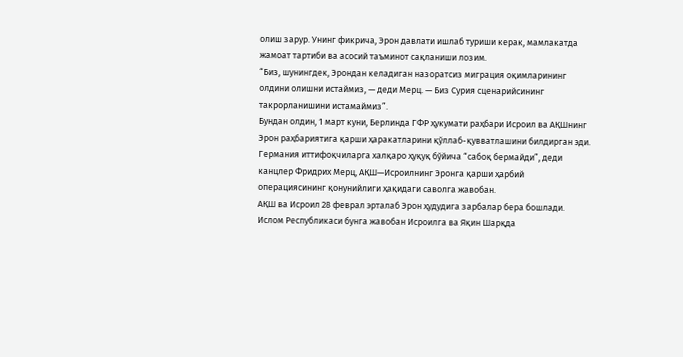олиш зарур. Унинг фикрича, Эрон давлати ишлаб туриши керак, мамлакатда жамоат тартиби ва асосий таъминот сақланиши лозим.
“Биз, шунингдек, Эрондан келадиган назоратсиз миграция оқимларининг олдини олишни истаймиз, — деди Мерц. — Биз Сурия сценарийсининг такрорланишини истамаймиз”.
Бундан олдин, 1 март куни, Берлинда ГФР ҳукумати раҳбари Исроил ва АҚШнинг Эрон раҳбариятига қарши ҳаракатларини қўллаб-қувватлашини билдирган эди. Германия иттифоқчиларга халқаро ҳуқуқ бўйича “сабоқ бермайди”, деди канцлер Фридрих Мерц, АҚШ—Исроилнинг Эронга қарши ҳарбий операциясининг қонунийлиги ҳақидаги саволга жавобан.
АҚШ ва Исроил 28 феврал эрталаб Эрон ҳудудига зарбалар бера бошлади. Ислом Республикаси бунга жавобан Исроилга ва Яқин Шарқда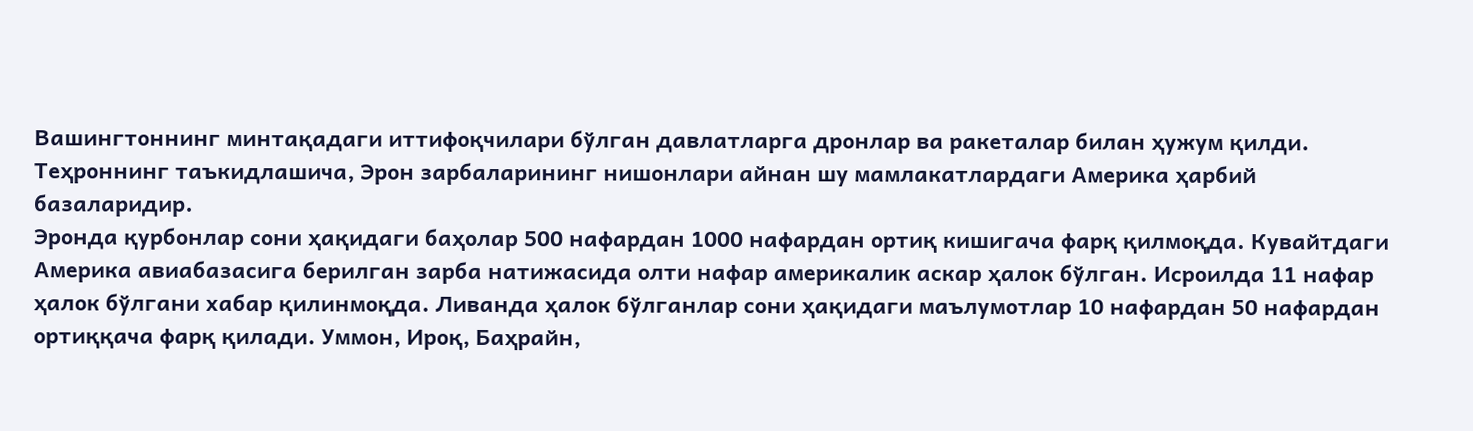Вашингтоннинг минтақадаги иттифоқчилари бўлган давлатларга дронлар ва ракеталар билан ҳужум қилди. Теҳроннинг таъкидлашича, Эрон зарбаларининг нишонлари айнан шу мамлакатлардаги Америка ҳарбий базаларидир.
Эронда қурбонлар сони ҳақидаги баҳолар 500 нафардан 1000 нафардан ортиқ кишигача фарқ қилмоқда. Кувайтдаги Америка авиабазасига берилган зарба натижасида олти нафар америкалик аскар ҳалок бўлган. Исроилда 11 нафар ҳалок бўлгани хабар қилинмоқда. Ливанда ҳалок бўлганлар сони ҳақидаги маълумотлар 10 нафардан 50 нафардан ортиққача фарқ қилади. Уммон, Ироқ, Баҳрайн,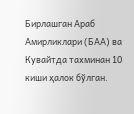Бирлашган Араб Амирликлари (БАА) ва Кувайтда тахминан 10 киши ҳалок бўлган.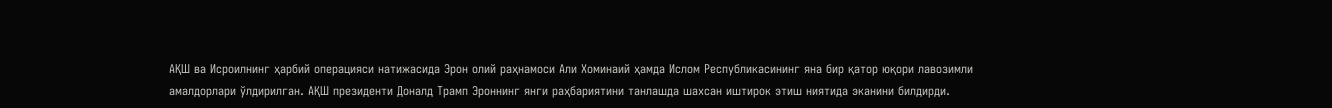АҚШ ва Исроилнинг ҳарбий операцияси натижасида Эрон олий раҳнамоси Али Хоминаий ҳамда Ислом Республикасининг яна бир қатор юқори лавозимли амалдорлари ўлдирилган. АҚШ президенти Доналд Трамп Эроннинг янги раҳбариятини танлашда шахсан иштирок этиш ниятида эканини билдирди.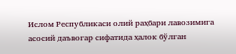Ислом Республикаси олий раҳбари лавозимига асосий даъвогар сифатида ҳалок бўлган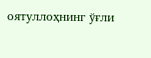оятуллоҳнинг ўғли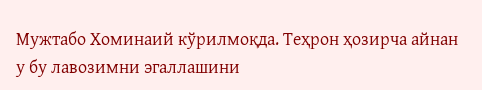Мужтабо Хоминаий кўрилмоқда. Теҳрон ҳозирча айнан у бу лавозимни эгаллашини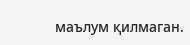маълум қилмаган.